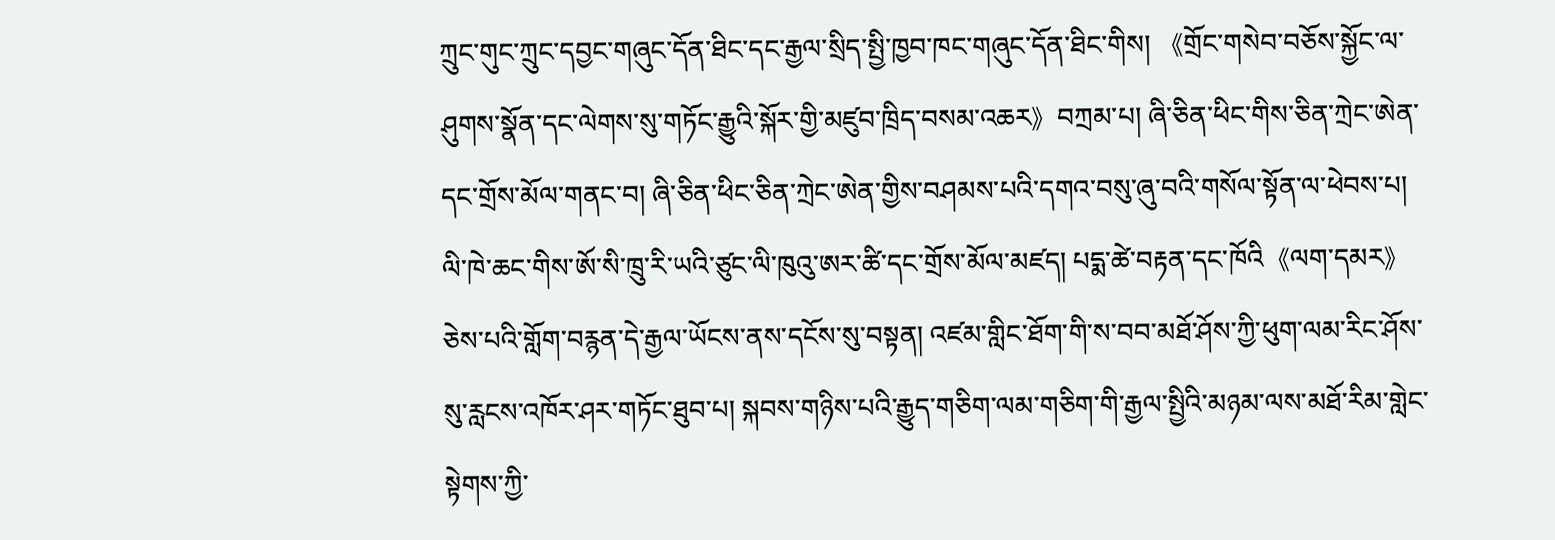ཀྲུང་གུང་ཀྲུང་དབྱང་གཞུང་དོན་ཐིང་དང་རྒྱལ་སྲིད་སྤྱི་ཁྱབ་ཁང་གཞུང་དོན་ཐིང་གིས། 《གྲོང་གསེབ་བཅོས་སྐྱོང་ལ་ཤུགས་སྣོན་དང་ལེགས་སུ་གཏོང་རྒྱུའི་སྐོར་གྱི་མཛུབ་ཁྲིད་བསམ་འཆར》བཀྲམ་པ། ཞི་ཅིན་ཕིང་གིས་ཅིན་ཀྲེང་ཨེན་དང་གྲོས་མོལ་གནང་བ། ཞི་ཅིན་ཕིང་ཅིན་ཀྲེང་ཨེན་གྱིས་བཤམས་པའི་དགའ་བསུ་ཞུ་བའི་གསོལ་སྟོན་ལ་ཕེབས་པ། ལི་ཁེ་ཆང་གིས་ཨོ་སི་ཁྲུ་རི་ཡའི་ཙུང་ལི་ཁུའུ་ཨར་ཚི་དང་གྲོས་མོལ་མཛད། པདྨ་ཚེ་བརྟན་དང་ཁོའི《ལག་དམར》ཅེས་པའི་གློག་བརྙན་དེ་རྒྱལ་ཡོངས་ནས་དངོས་སུ་བསྟན། འཛམ་གླིང་ཐོག་གི་ས་བབ་མཐོ་ཤོས་ཀྱི་ཕུག་ལམ་རིང་ཤོས་སུ་རླངས་འཁོར་ཤར་གཏོང་ཐུབ་པ། སྐབས་གཉིས་པའི་རྒྱུད་གཅིག་ལམ་གཅིག་གི་རྒྱལ་སྤྱིའི་མཉམ་ལས་མཐོ་རིམ་གླེང་སྟེགས་ཀྱི་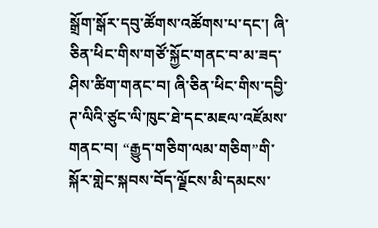སྒྲོག་སྒོར་དབུ་ཚོགས་འཚོགས་པ་དང་། ཞི་ཅིན་ཕིང་གིས་གཙོ་སྐྱོང་གནང་བ་མ་ཟད་ཤིས་ཚིག་གནང་བ། ཞི་ཅིན་ཕིང་གིས་དབྱི་ཊ་ལིའི་ཙུང་ལི་ཁུང་ཐེ་དང་མཇལ་འཛོམས་གནང་བ། “རྒྱུད་གཅིག་ལམ་གཅིག”གི་སྐོར་གླེང་སྐབས་བོད་ལྗོངས་མི་དམངས་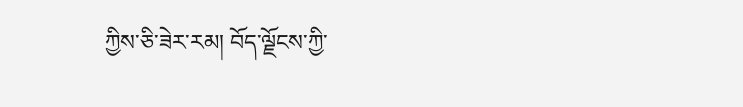ཀྱིས་ཅི་ཟེར་རམ། བོད་ལྗོངས་ཀྱི་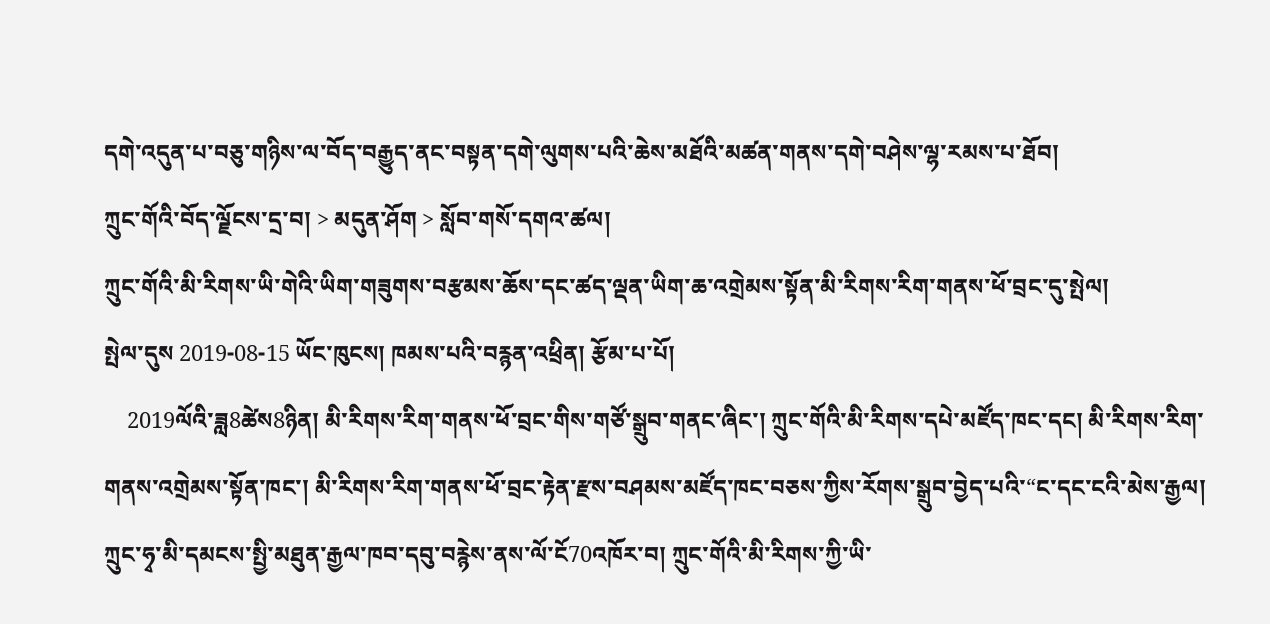དགེ་འདུན་པ་བཅུ་གཉིས་ལ་བོད་བརྒྱུད་ནང་བསྟན་དགེ་ལུགས་པའི་ཆེས་མཐོའི་མཚན་གནས་དགེ་བཤེས་ལྷ་རམས་པ་ཐོབ།
ཀྲུང་གོའི་བོད་ལྗོངས་དྲ་བ། > མདུན་ཤོག > སློབ་གསོ་དགའ་ཚལ།
ཀྲུང་གོའི་མི་རིགས་ཡི་གེའི་ཡིག་གཟུགས་བརྩམས་ཆོས་དང་ཚད་ལྡན་ཡིག་ཆ་འགྲེམས་སྟོན་མི་རིགས་རིག་གནས་ཕོ་བྲང་དུ་སྤེལ།
སྤེལ་དུས 2019-08-15 ཡོང་ཁུངས། ཁམས་པའི་བརྙན་འཕྲིན། རྩོམ་པ་པོ།
    2019ལོའི་ཟླ8ཚེས8ཉིན། མི་རིགས་རིག་གནས་ཕོ་བྲང་གིས་གཙོ་སྒྲུབ་གནང་ཞིང་། ཀྲུང་གོའི་མི་རིགས་དཔེ་མཛོད་ཁང་དང། མི་རིགས་རིག་གནས་འགྲེམས་སྟོན་ཁང་། མི་རིགས་རིག་གནས་ཕོ་བྲང་རྟེན་རྫས་བཤམས་མཛོད་ཁང་བཅས་ཀྱིས་རོགས་སྒྲུབ་བྱེད་པའི་“ང་དང་ངའི་མེས་རྒྱལ། ཀྲུང་ཧྭ་མི་དམངས་སྤྱི་མཐུན་རྒྱལ་ཁབ་དབུ་བརྙེས་ནས་ལོ་ངོ70འཁོར་བ། ཀྲུང་གོའི་མི་རིགས་ཀྱི་ཡི་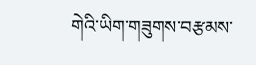གེའི་ཡིག་གཟུགས་བརྩམས་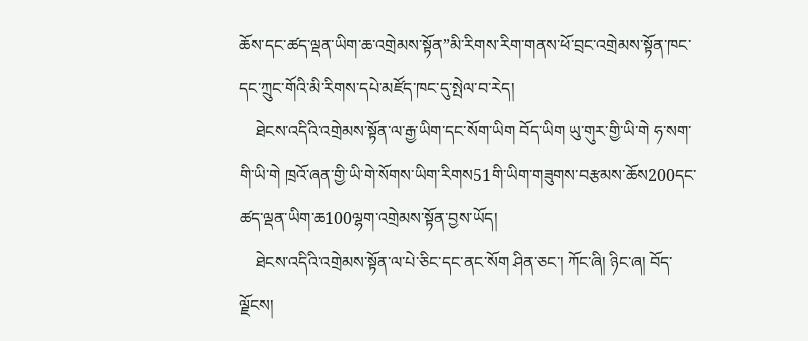ཆོས་དང་ཚད་ལྡན་ཡིག་ཆ་འགྲེམས་སྟོན”མི་རིགས་རིག་གནས་ཕོ་བྲང་འགྲེམས་སྟོན་ཁང་དང་ཀྲུང་གོའི་མི་རིགས་དཔེ་མཛོད་ཁང་དུ་སྤེལ་བ་རེད།
    ཐེངས་འདིའི་འགྲེམས་སྟོན་ལ་རྒྱ་ཡིག་དང་སོག་ཡིག བོད་ཡིག ཡུ་གུར་གྱི་ཡི་གེ ཧ་སག་གི་ཡི་གེ ཁྲའོ་ཞན་གྱི་ཡི་གེ་སོགས་ཡིག་རིགས51གི་ཡིག་གཟུགས་བརྩམས་ཆོས200དང་ཚད་ལྡན་ཡིག་ཆ100ལྷག་འགྲེམས་སྟོན་བྱས་ཡོད།
    ཐེངས་འདིའི་འགྲེམས་སྟོན་ལ་པེ་ཅིང་དང་ནང་སོག ཤིན་ཅང་། ཀོང་ཞི། ཉིང་ཞ། བོད་ལྗོངས།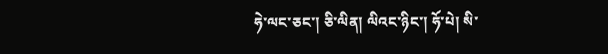ཧེ་ལང་ཅང་། ཅི་ལིན། ལིའང་ཉིང་། ཧོ་པེ། སི་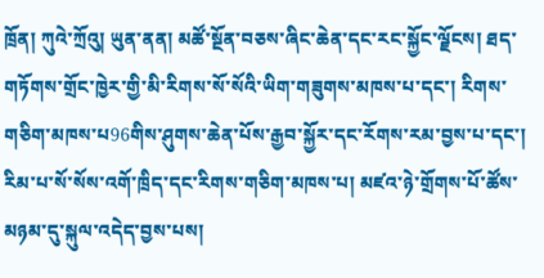ཁྲོན། ཀུའེ་ཀྲོའུ། ཡུན་ནན། མཚོ་སྔོན་བཅས་ཞིང་ཆེན་དང་རང་སྐྱོང་ལྗོངས། ཐད་གཏོགས་གྲོང་ཁྱེར་གྱི་མི་རིགས་སོ་སོའི་ཡིག་གཟུགས་མཁས་པ་དང་། རིགས་གཅིག་མཁས་པ96གིས་ཤུགས་ཆེན་པོས་རྒྱབ་སྐྱོར་དང་རོགས་རམ་བྱས་པ་དང་། རིམ་པ་སོ་སོས་འགོ་ཁྲིད་དང་རིགས་གཅིག་མཁས་པ། མཛའ་ཉེ་གྲོགས་པོ་ཚོས་མཉམ་དུ་སྐུལ་འདེད་བྱས་པས།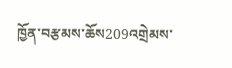ཁྱོན་བརྩམས་ཆོས209འགྲེམས་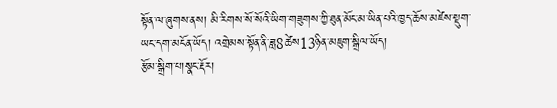སྟོན་ལ་ཞུགས་ནས། མི་རིགས་སོ་སོའི་ཡིག་གཟུགས་ཀྱི་ཐུན་མོང་མ་ཡིན་པའི་ཁྱད་ཆོས་མཛེས་སྡུག་ཡང་དག་མངོན་ཡོད། འགྲེམས་སྟོན་ནི་ཟླ8ཚེས13ཉིན་མཇུག་སྒྲིལ་ཡོད།
རྩོམ་སྒྲིག་པ།སྣང་རྡོར།